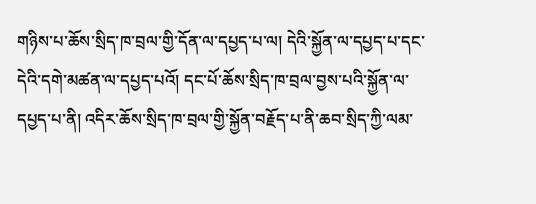གཉིས་པ་ཆོས་སྲིད་ཁ་བྲལ་གྱི་དོན་ལ་དཔྱད་པ་ལ། དེའི་སྐྱོན་ལ་དཔྱད་པ་དང་དེའི་དགེ་མཚན་ལ་དཔྱད་པའོ། དང་པོ་ཆོས་སྲིད་ཁ་བྲལ་བྱས་པའི་སྐྱོན་ལ་དཔྱད་པ་ནི། འདིར་ཆོས་སྲིད་ཁ་བྲལ་གྱི་སྐྱོན་བརྗོད་པ་ནི་ཆབ་སྲིད་ཀྱི་ལམ་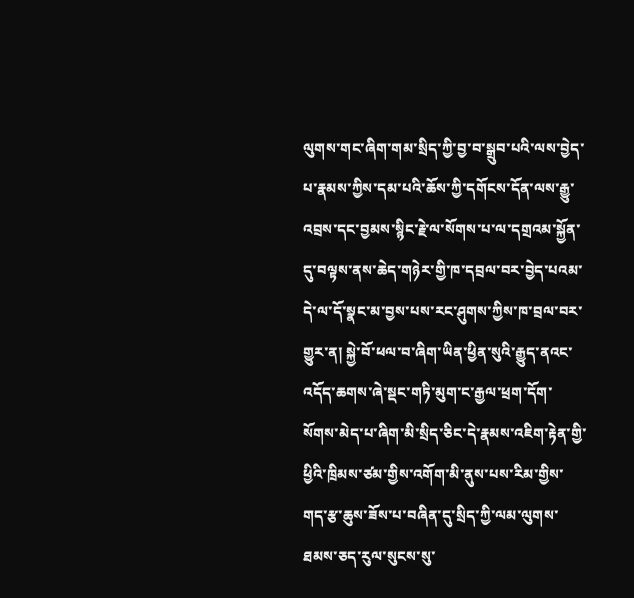ལུགས་གང་ཞིག་གམ་སྲིད་ཀྱི་བྱ་བ་སྒྲུབ་པའི་ལས་བྱེད་པ་རྣམས་ཀྱིས་དམ་པའི་ཆོས་ཀྱི་དགོངས་དོན་ལས་རྒྱུ་འབྲས་དང་བྱམས་སྙིང་རྗེ་ལ་སོགས་པ་ལ་དགྲའམ་སྐྱོན་དུ་བལྟས་ནས་ཆེད་གཉེར་གྱི་ཁ་དབྲལ་བར་བྱེད་པའམ་དེ་ལ་དོ་སྣང་མ་བྱས་པས་རང་ཤུགས་ཀྱིས་ཁ་བྲལ་བར་གྱུར་ན། སྐྱེ་བོ་ཕལ་བ་ཞིག་ཡིན་ཕྱིན་སུའི་རྒྱུད་ནའང་འདོད་ཆགས་ཞེ་སྡང་གཏི་མུག་ང་རྒྱལ་ཕྲག་དོག་སོགས་མེད་པ་ཞིག་མི་སྲིད་ཅིང་དེ་རྣམས་འཇིག་རྟེན་གྱི་ཕྱིའི་ཁྲིམས་ཙམ་གྱིས་འགོག་མི་ནུས་པས་རིམ་གྱིས་གད་རྩ་ཆུས་ཟོས་པ་བཞིན་དུ་སྲིད་ཀྱི་ལམ་ལུགས་ཐམས་ཅད་རུལ་སུངས་སུ་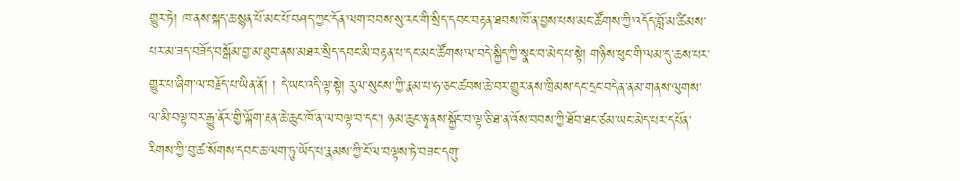གྱུར་ཏེ། ཁ་ནས་སྐད་ཆ་སྙན་པོ་མང་པོ་བཤད་ཀྱང་དོན་ལག་བབས་སུ་རང་གི་སྲིད་དབང་བརྟན་ཐབས་ཁོ་ན་བྱས་པས་མང་ཚོགས་ཀྱི་འདོད་བློ་མ་ཚིམས་པར་མ་ཟད་བཟོད་བསྒོམ་བྱ་མ་ཐུབ་ནས་མཐར་སྲིད་དབང་མི་བརྟན་པ་དང་མང་ཚོགས་ལ་བདེ་སྐྱིད་ཀྱི་སྣང་བ་མེད་པ་སྟེ། གཉིས་ཕུང་གི་ལམ་དུ་ཆས་པར་གྱུར་པ་ཞིག་ལ་བརྗོད་པ་ཡིན་ནོ། ། དེ་ཡང་འདི་ལྟ་སྟེ། རུལ་སུངས་ཀྱི་རྣམ་པ་ཧ་ཅང་ཚབས་ཆེ་བར་གྱུར་ནས་ཁྲིམས་དང་དྲང་བདེན་ནམ་གནས་ལུགས་ལ་མི་བལྟ་བར་རྒྱུ་ནོར་གྱི་ལྐོག་རྔན་ཆེ་ཆུང་ཁོ་ན་ལ་བལྟ་བ་དང་། ཉམ་ཆུང་ཉྭ་ནས་སྐྱོང་བ་ལྟ་ཅི་ཐ་ན་འོས་བབས་ཀྱི་ཐོབ་ཐང་ཙམ་ཡང་མེད་པར་དཔོན་རིགས་ཀྱི་བུ་ཚ་སོགས་དབང་ཆ་ལག་ཏུ་ཡོད་པ་རྣམས་ཀྱི་ངོ་ལ་བལྟས་ཏེ་བཟང་དགུ་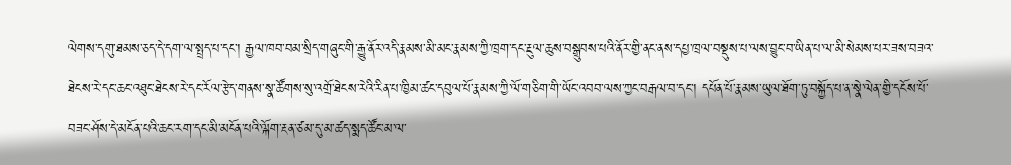ལེགས་དགུ་ཐམས་ཅད་དེ་དག་ལ་སྤྲད་པ་དང་། རྒྱལ་ཁབ་བམ་སྲིད་གཞུང་གི་རྒྱུ་ནོར་འདི་རྣམས་མི་མང་རྣམས་ཀྱི་ཁྲག་དང་རྔུལ་ཆུས་བསྒྲུབས་པའི་ནོར་གྱི་ནང་ནས་དཔྱ་ཁྲལ་བསྡུས་པ་ལས་བྱུང་བ་ཡིན་པ་ལ་མི་སེམས་པར་ཟས་བཟའ་ཐེངས་རེ་དང་ཆང་འཐུང་ཐེངས་རེ་དང་རོལ་རྩེད་གནས་སྣ་ཚོགས་སུ་འགྲོ་ཐེངས་རེའི་རིན་པ་ཁྱིམ་ཚང་དབུལ་པོ་རྣམས་ཀྱི་ལོ་གཅིག་གི་ཡོང་འབབ་ལས་ཀྱང་བརྒལ་བ་དང་། དཔོན་པོ་རྣམས་ཡུལ་ཐོག་ཏུ་བསྐྱོད་པ་ན་སྣེ་ལེན་གྱི་དངོས་པོ་བཟང་ཤོས་དེ་མངོན་པའི་ཆང་རག་དང་མི་མངོན་པའི་ལྐོག་རྔན་ཙམ་དུ་མ་ཚད་སྨད་ཚོང་མ་ལ་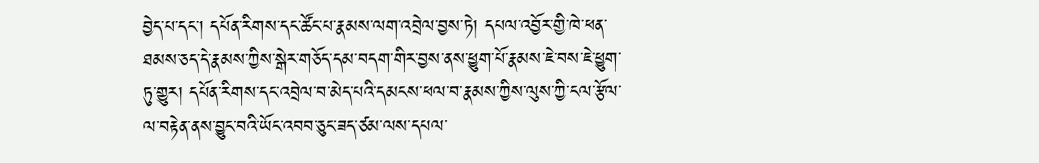བྱེད་པ་དང་། དཔོན་རིགས་དང་ཚོང་པ་རྣམས་ལག་འབྲེལ་བྱས་ཏེ། དཔལ་འབྱོར་གྱི་ཁེ་ཕན་ཐམས་ཅད་དེ་རྣམས་ཀྱིས་སྒེར་གཅོད་དམ་བདག་གིར་བྱས་ནས་ཕྱུག་པོ་རྣམས་ཇེ་བས་ཇེ་ཕྱུག་ཏུ་གྱུར། དཔོན་རིགས་དང་འབྲེལ་བ་མེད་པའི་དམངས་ཕལ་བ་རྣམས་ཀྱིས་ལུས་ཀྱི་ངལ་རྩོལ་ལ་བརྟེན་ནས་བྱུང་བའི་ཡོང་འབབ་ཅུང་ཟད་ཙམ་ལས་དཔལ་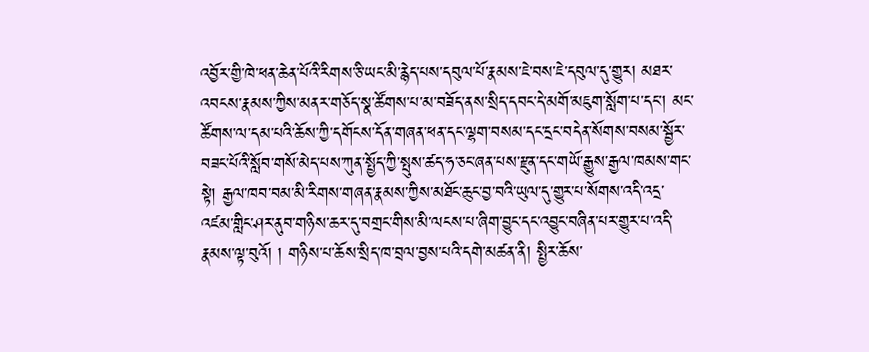འབྱོར་གྱི་ཁེ་ཕན་ཆེན་པོའི་རིགས་ཅི་ཡང་མི་རྙེད་པས་དབུལ་པོ་རྣམས་ཇེ་བས་ཇེ་དབུལ་དུ་གྱུར། མཐར་འབངས་རྣམས་ཀྱིས་མནར་གཅོད་སྣ་ཚོགས་པ་མ་བཟོད་ནས་སྲིད་དབང་དེ་མགོ་མཇུག་སློག་པ་དང་། མང་ཚོགས་ལ་དམ་པའི་ཆོས་ཀྱི་དགོངས་དོན་གཞན་ཕན་དང་ལྷག་བསམ་དང་དྲང་བདེན་སོགས་བསམ་སྦྱོར་བཟང་པོའི་སློབ་གསོ་མེད་པས་ཀུན་སྤྱོད་ཀྱི་སྤུས་ཚད་ཧ་ཅང་ཞན་པས་རྫུན་དང་གཡོ་རྒྱུས་རྒྱལ་ཁམས་གང་སྟེ། རྒྱལ་ཁབ་བམ་མི་རིགས་གཞན་རྣམས་ཀྱིས་མཐོང་ཆུང་བྱ་བའི་ཡུལ་དུ་གྱུར་པ་སོགས་འདི་འདྲ་འཛམ་གླིང་ཤར་ནུབ་གཉིས་ཆར་དུ་བགྲང་གིས་མི་ལངས་པ་ཞིག་བྱུང་དང་འབྱུང་བཞིན་པར་གྱུར་པ་འདི་རྣམས་ལྟ་བུའོ། ། གཉིས་པ་ཆོས་སྲིད་ཁ་བྲལ་བྱས་པའི་དགེ་མཚན་ནི། སྤྱིར་ཆོས་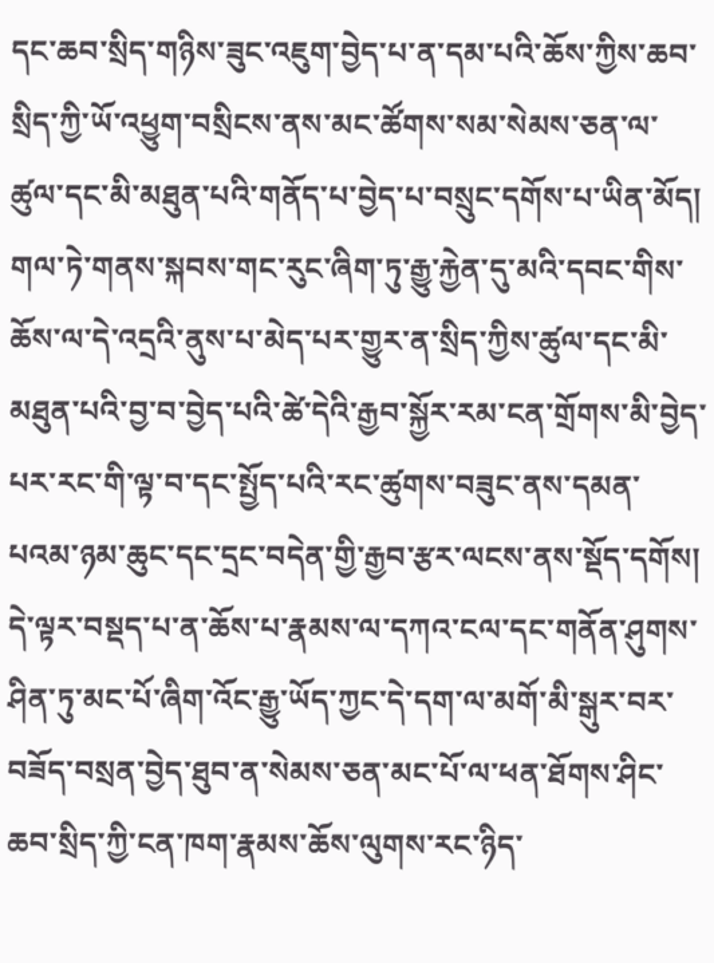དང་ཆབ་སྲིད་གཉིས་ཟུང་འཇུག་བྱེད་པ་ན་དམ་པའི་ཆོས་ཀྱིས་ཆབ་སྲིད་ཀྱི་ཡོ་འཕྱུག་བསྲིངས་ནས་མང་ཚོགས་སམ་སེམས་ཅན་ལ་ཚུལ་དང་མི་མཐུན་པའི་གནོད་པ་བྱེད་པ་བསྲུང་དགོས་པ་ཡིན་མོད། གལ་ཏེ་གནས་སྐབས་གང་རུང་ཞིག་ཏུ་རྒྱུ་རྐྱེན་དུ་མའི་དབང་གིས་ཆོས་ལ་དེ་འདྲའི་ནུས་པ་མེད་པར་གྱུར་ན་སྲིད་ཀྱིས་ཚུལ་དང་མི་མཐུན་པའི་བྱ་བ་བྱེད་པའི་ཚེ་དེའི་རྒྱབ་སྐྱོར་རམ་ངན་གྲོགས་མི་བྱེད་པར་རང་གི་ལྟ་བ་དང་སྤྱོད་པའི་རང་ཚུགས་བཟུང་ནས་དམན་པའམ་ཉམ་ཆུང་དང་དྲང་བདེན་གྱི་རྒྱབ་རྩར་ལངས་ནས་སྡོད་དགོས། དེ་ལྟར་བསྡད་པ་ན་ཆོས་པ་རྣམས་ལ་དཀའ་ངལ་དང་གནོན་ཤུགས་ཤིན་ཏུ་མང་པོ་ཞིག་འོང་རྒྱུ་ཡོད་ཀྱང་དེ་དག་ལ་མགོ་མི་སྒུར་བར་བཟོད་བསྲན་བྱེད་ཐུབ་ན་སེམས་ཅན་མང་པོ་ལ་ཕན་ཐོགས་ཤིང་ཆབ་སྲིད་ཀྱི་ངན་ཁག་རྣམས་ཆོས་ལུགས་རང་ཉིད་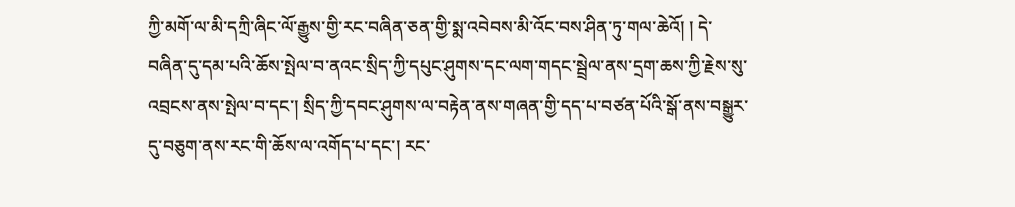ཀྱི་མགོ་ལ་མི་དཀྲི་ཞིང་ལོ་རྒྱུས་གྱི་རང་བཞིན་ཅན་གྱི་སྨ་འབེབས་མི་འོང་བས་ཤིན་ཏུ་གལ་ཆེའོ། ། དེ་བཞིན་དུ་དམ་པའི་ཆོས་སྤེལ་བ་ནའང་སྲིད་ཀྱི་དཔུང་ཤུགས་དང་ལག་གདང་སྦྲེལ་ནས་དྲག་ཆས་ཀྱི་རྗེས་སུ་འབྲངས་ནས་སྤེལ་བ་དང་། སྲིད་ཀྱི་དབང་ཤུགས་ལ་བརྟེན་ནས་གཞན་གྱི་དད་པ་བཙན་པོའི་སྒོ་ནས་བསྒྱུར་དུ་བཅུག་ནས་རང་གི་ཆོས་ལ་འགོད་པ་དང་། རང་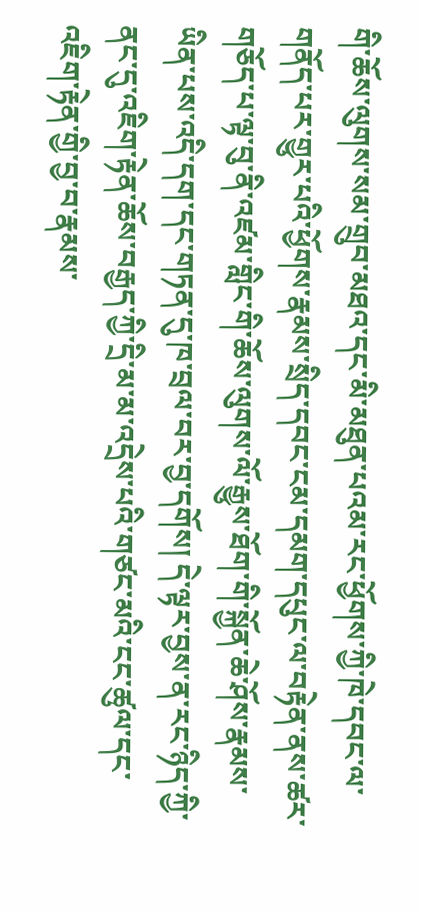གི་ཆོས་ལུགས་སམ་གྲུབ་མཐའ་དང་མི་མཐུན་པའམ་རང་ཕྱོགས་ཀྱི་ཁེ་དབང་ལ་གནོད་པར་གྱུར་པའི་ཕྱོགས་རྣམས་སྲིད་དབང་ངམ་དམག་དཔུང་ལ་བརྟེན་ནས་ཚར་གཅོད་པ་ལྟ་བུ་ནི་འཛམ་གླིང་གི་ཆོས་ལུགས་ལོ་རྒྱུས་ཐོག་གི་སྐྱོན་ཆེ་ཤོས་རྣམས་ཡིན་པས་འདི་དག་དང་གཏན་དུ་ཁ་བྲལ་བར་བྱ་དགོས། དེ་ལྟར་བྱས་ན་རང་ཉིད་ཀྱི་ནང་དུ་འཇིག་རྟེན་ཆོས་བརྒྱད་ཀྱི་དྲི་མ་མ་འདྲེས་པའི་གཙང་མའི་ངང་ཚུལ་དང་འཇིག་རྟེན་གྱི་བྱ་བ་རྣམས་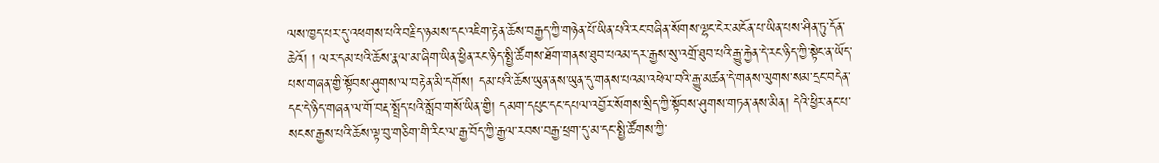ལས་ཁྱད་པར་དུ་འཕགས་པའི་བརྗིད་ཉམས་དང་འཇིག་རྟེན་ཆོས་བརྒྱད་ཀྱི་གཉེན་པོ་ཡིན་པའི་རང་བཞིན་སོགས་ལྷང་ངེར་མངོན་པ་ཡིན་པས་ཤིན་ཏུ་དོན་ཆེའོ། ། ལར་དམ་པའི་ཆོས་རྣལ་མ་ཞིག་ཡིན་ཕྱིན་རང་ཉིད་སྤྱི་ཚོགས་ཐོག་གནས་ཐུབ་པའམ་དར་རྒྱས་སུ་འགྲོ་ཐུབ་པའི་རྒྱུ་རྐྱེན་དེ་རང་ཉིད་ཀྱི་སྟེང་ན་ཡོད་པས་གཞན་གྱི་སྟོབས་ཤུགས་ལ་བརྟེན་མི་དགོས། དམ་པའི་ཆོས་ཡུན་ནས་ཡུན་དུ་གནས་པའམ་འཕེལ་བའི་རྒྱུ་མཚན་དེ་གནས་ལུགས་སམ་དྲང་བདེན་དང་དེ་ཉིད་གཞན་ལ་གོ་བརྡ་སྤྲོད་པའི་སློབ་གསོ་ཡིན་གྱི། དམག་དཔུང་དང་དཔལ་འབྱོར་སོགས་སྲིད་ཀྱི་སྟོབས་ཤུགས་གཏན་ནས་མིན། དེའི་ཕྱིར་ནང་པ་སངས་རྒྱས་པའི་ཆོས་ལྟ་བུ་གཅིག་གི་རིང་ལ་རྒྱ་བོད་ཀྱི་རྒྱལ་རབས་བརྒྱ་ཕྲག་དུ་མ་དང་སྤྱི་ཚོགས་ཀྱི་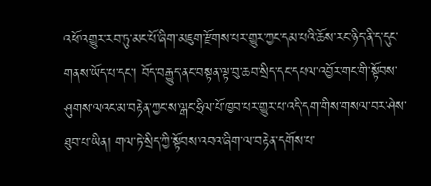འཕོ་འགྱུར་རབ་ཏུ་མང་པོ་ཞིག་མཇུག་རྫོགས་པར་གྱུར་ཀྱང་དམ་པའི་ཆོས་རང་ཉིད་ནི་ད་དུང་གནས་ཡོད་པ་དང་། བོད་བརྒྱུད་ནང་བསྟན་ལྟ་བུ་ཆབ་སྲིད་དང་དཔལ་འབྱོར་གང་གི་སྟོབས་ཤུགས་ལའང་མ་བརྟེན་ཀྱང་ས་ལྒང་ཧྲིལ་པོ་ཁྱབ་པར་གྱུར་པ་འདི་དག་གིས་གསལ་བར་ཤེས་ཐུབ་པ་ཡིན། གལ་ཏེ་སྲིད་ཀྱི་སྟོབས་འབའ་ཞིག་ལ་བརྟེན་དགོས་པ་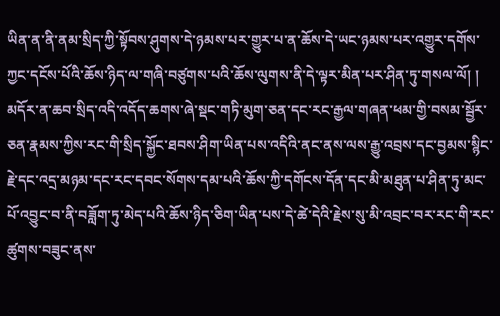ཡིན་ན་ནི་ནམ་སྲིད་ཀྱི་སྟོབས་ཤུགས་དེ་ཉམས་པར་གྱུར་པ་ན་ཆོས་དེ་ཡང་ཉམས་པར་འགྱུར་དགོས་ཀྱང་དངོས་པོའི་ཆོས་ཉིད་ལ་གཞི་བཙུགས་པའི་ཆོས་ལུགས་ནི་དེ་ལྟར་མིན་པར་ཤིན་ཏུ་གསལ་ལོ། ། མདོར་ན་ཆབ་སྲིད་འདི་འདོད་ཆགས་ཞེ་སྡང་གཏི་མུག་ཅན་དང་རང་རྒྱལ་གཞན་ཕམ་གྱི་བསམ་སྦྱོར་ཅན་རྣམས་ཀྱིས་རང་གི་སྲིད་སྐྱོང་ཐབས་ཤིག་ཡིན་པས་འདིའི་ནང་ནས་ལས་རྒྱུ་འབྲས་དང་བྱམས་སྙིང་རྗེ་དང་འདྲ་མཉམ་དང་རང་དབང་སོགས་དམ་པའི་ཆོས་ཀྱི་དགོངས་དོན་དང་མི་མཐུན་པ་ཤིན་ཏུ་མང་པོ་འབྱུང་བ་ནི་བཟློག་ཏུ་མེད་པའི་ཆོས་ཉིད་ཅིག་ཡིན་པས་དེ་ཚེ་དེའི་རྗེས་སུ་མི་འབྲང་བར་རང་གི་རང་ཚུགས་བཟུང་ནས་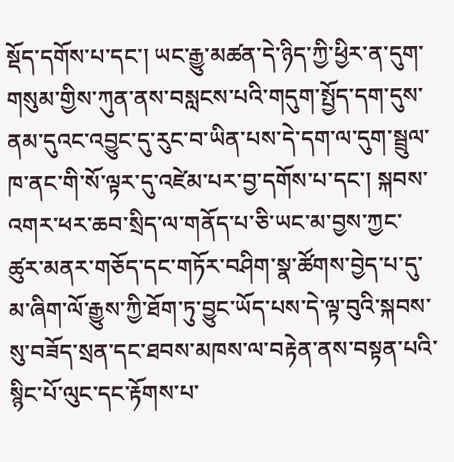སྡོད་དགོས་པ་དང་། ཡང་རྒྱུ་མཚན་དེ་ཉིད་ཀྱི་ཕྱིར་ན་དུག་གསུམ་གྱིས་ཀུན་ནས་བསླངས་པའི་གདུག་སྤྱོད་དག་དུས་ནམ་དུའང་འབྱུང་དུ་རུང་བ་ཡིན་པས་དེ་དག་ལ་དུག་སྦྲུལ་ཁ་ནང་གི་སོ་ལྟར་དུ་འཛེམ་པར་བྱ་དགོས་པ་དང་། སྐབས་འགར་ཕར་ཆབ་སྲིད་ལ་གནོད་པ་ཅི་ཡང་མ་བྱས་ཀྱང་ཚུར་མནར་གཅོད་དང་གཏོར་བཤིག་སྣ་ཚོགས་བྱེད་པ་དུ་མ་ཞིག་ལོ་རྒྱུས་ཀྱི་ཐོག་ཏུ་བྱུང་ཡོད་པས་དེ་ལྟ་བུའི་སྐབས་སུ་བཟོད་སྲན་དང་ཐབས་མཁས་ལ་བརྟེན་ནས་བསྟན་པའི་སྙིང་པོ་ལུང་དང་རྟོགས་པ་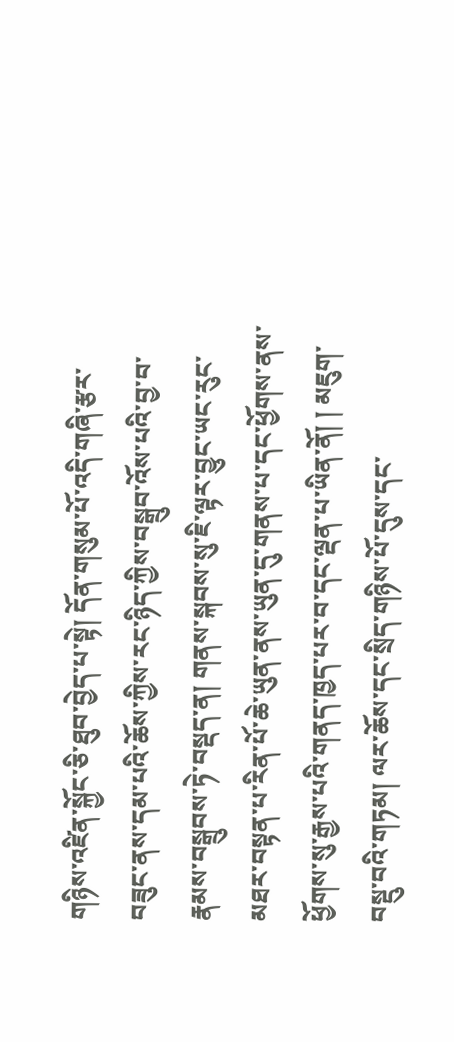གཉིས་འཛིན་སྐྱོང་ཅི་ཐུབ་བྱེད་པ་སྟེ། དོན་གསུམ་པོ་འདི་གཞི་རྩར་བཟུང་ནས་དམ་པའི་ཆོས་ཀྱིས་རང་ཉིད་ཀྱིས་བསྒྲུབ་འོས་པའི་བྱ་བ་རྣམས་བསྒྲུབས་ཏེ་བསྡད་ན། གནས་སྐབས་སུ་ཇི་ལྟར་བྱུང་ཡང་རུང་མཐར་བསྟན་པ་རིན་པོ་ཆེ་ཡུན་ནས་ཡུན་དུ་གནས་པ་དང་ཕྱོགས་ནས་ཕྱོགས་སུ་རྒྱས་པའི་གནད་ཁྱད་པར་བ་དང་ལྡན་པ་ཡིན་ནོ། ། མཇུག་བསྡུ་བའི་གཏམ། ལར་ཆོས་དང་སྲིད་གཉིས་པོ་དུས་དང་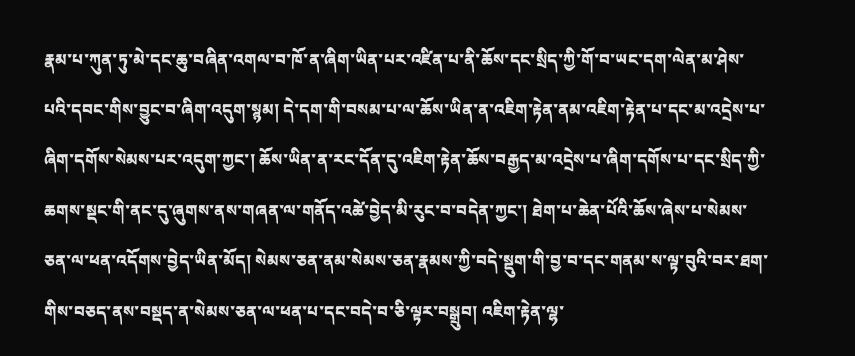རྣམ་པ་ཀུན་ཏུ་མེ་དང་ཆུ་བཞིན་འགལ་བ་ཁོ་ན་ཞིག་ཡིན་པར་འཛིན་པ་ནི་ཆོས་དང་སྲིད་ཀྱི་གོ་བ་ཡང་དག་ལེན་མ་ཤེས་པའི་དབང་གིས་བྱུང་བ་ཞིག་འདུག་སྙམ། དེ་དག་གི་བསམ་པ་ལ་ཆོས་ཡིན་ན་འཇིག་རྟེན་ནམ་འཇིག་རྟེན་པ་དང་མ་འདྲེས་པ་ཞིག་དགོས་སེམས་པར་འདུག་ཀྱང་། ཆོས་ཡིན་ན་རང་དོན་དུ་འཇིག་རྟེན་ཆོས་བརྒྱད་མ་འདྲེས་པ་ཞིག་དགོས་པ་དང་སྲིད་ཀྱི་ཆགས་སྡང་གི་ནང་དུ་ཞུགས་ནས་གཞན་ལ་གནོད་འཚེ་བྱེད་མི་རུང་བ་བདེན་ཀྱང་། ཐེག་པ་ཆེན་པོའི་ཆོས་ཞེས་པ་སེམས་ཅན་ལ་ཕན་འདོགས་བྱེད་ཡིན་མོད། སེམས་ཅན་ནམ་སེམས་ཅན་རྣམས་ཀྱི་བདེ་སྡུག་གི་བྱ་བ་དང་གནམ་ས་ལྟ་བུའི་བར་ཐག་གིས་བཅད་ནས་བསྡད་ན་སེམས་ཅན་ལ་ཕན་པ་དང་བདེ་བ་ཅི་ལྟར་བསྒྲུབ། འཇིག་རྟེན་ལྷ་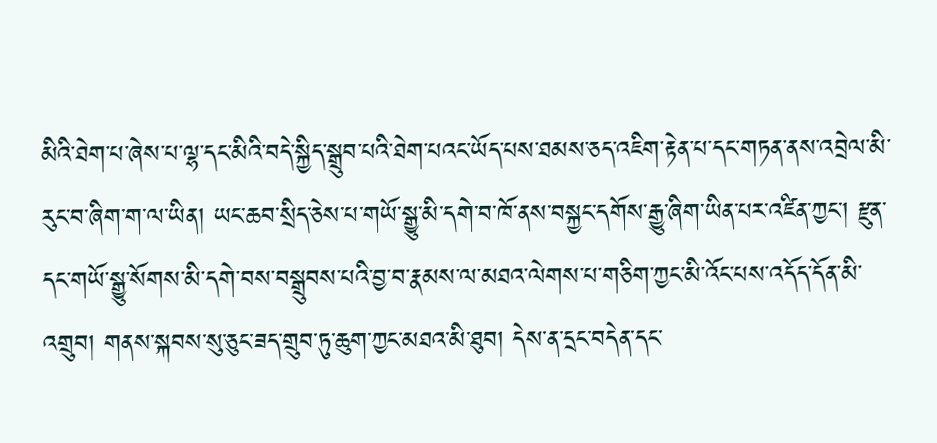མིའི་ཐེག་པ་ཞེས་པ་ལྷ་དང་མིའི་བདེ་སྐྱིད་སྒྲུབ་པའི་ཐེག་པའང་ཡོད་པས་ཐམས་ཅད་འཇིག་རྟེན་པ་དང་གཏན་ནས་འབྲེལ་མི་རུང་བ་ཞིག་ག་ལ་ཡིན། ཡང་ཆབ་སྲིད་ཅེས་པ་གཡོ་སྒྱུ་མི་དགེ་བ་ཁོ་ནས་བསྐྱང་དགོས་རྒྱུ་ཞིག་ཡིན་པར་འཛིན་ཀྱང་། རྫུན་དང་གཡོ་སྒྱུ་སོགས་མི་དགེ་བས་བསྒྲུབས་པའི་བྱ་བ་རྣམས་ལ་མཐའ་ལེགས་པ་གཅིག་ཀྱང་མི་འོང་པས་འདོད་དོན་མི་འགྲུབ། གནས་སྐབས་སུ་ཅུང་ཟད་གྲུབ་ཏུ་ཆུག་ཀྱང་མཐའ་མི་ཐུབ། དེས་ན་དྲང་བདེན་དང་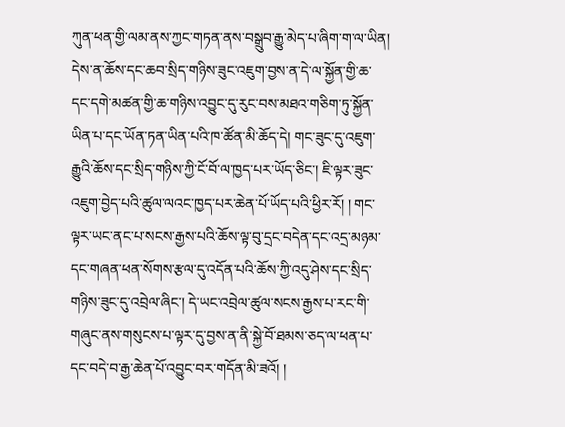ཀུན་ཕན་གྱི་ལམ་ནས་ཀྱང་གཏན་ནས་བསྒྲུབ་རྒྱུ་མེད་པ་ཞིག་ག་ལ་ཡིན། དེས་ན་ཆོས་དང་ཆབ་སྲིད་གཉིས་ཟུང་འཇུག་བྱས་ན་དེ་ལ་སྐྱོན་གྱི་ཆ་དང་དགེ་མཚན་གྱི་ཆ་གཉིས་འབྱུང་དུ་རུང་བས་མཐའ་གཅིག་ཏུ་སྐྱོན་ཡིན་པ་དང་ཡོན་ཏན་ཡིན་པའི་ཁ་ཚོན་མི་ཆོད་དེ། གང་ཟུང་དུ་འཇུག་རྒྱུའི་ཆོས་དང་སྲིད་གཉིས་ཀྱི་ངོ་བོ་ལ་ཁྱད་པར་ཡོད་ཅིང་། ཇི་ལྟར་ཟུང་འཇུག་བྱེད་པའི་ཚུལ་ལའང་ཁྱད་པར་ཆེན་པོ་ཡོད་པའི་ཕྱིར་རོ། ། གང་ལྟར་ཡང་ནང་པ་སངས་རྒྱས་པའི་ཆོས་ལྟ་བུ་དྲང་བདེན་དང་འདྲ་མཉམ་དང་གཞན་ཕན་སོགས་རྩལ་དུ་འདོན་པའི་ཆོས་ཀྱི་འདུ་ཤེས་དང་སྲིད་གཉིས་ཟུང་དུ་འབྲེལ་ཞིང་། དེ་ཡང་འབྲེལ་ཚུལ་སངས་རྒྱས་པ་རང་གི་གཞུང་ནས་གསུངས་པ་ལྟར་དུ་བྱས་ན་ནི་སྐྱེ་བོ་ཐམས་ཅད་ལ་ཕན་པ་དང་བདེ་བ་རྒྱ་ཆེན་པོ་འབྱུང་བར་གདོན་མི་ཟའོ། །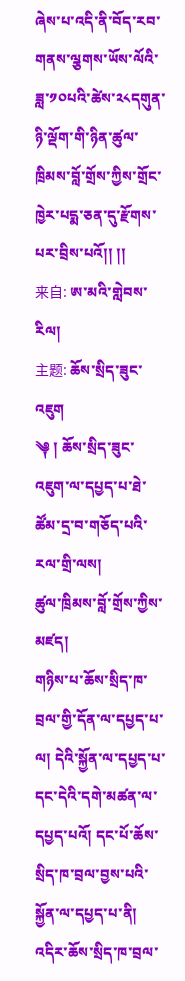ཞེས་པ་འདི་ནི་བོད་རབ་གནས་ལྕགས་ཡོས་ལོའི་ཟླ་༡༠པའི་ཚེས་༢༨དགུན་ཉི་ལྡོག་གི་ཉིན་ཚུལ་ཁྲིམས་བློ་གྲོས་ཀྱིས་གྲོང་ཁྱེར་པདྨ་ཅན་དུ་རྫོགས་པར་བྲིས་པའོ།། །།
来自: ཨ་མའི་གླེབས་རིལ།
主题: ཆོས་སྲིད་ཟུང་འཇུག
༆ ། ཆོས་སྲིད་ཟུང་འཇུག་ལ་དཔྱད་པ་ཐེ་ཚོམ་དྲ་བ་གཅོད་པའི་རལ་གྲི་ལས།
ཚུལ་ཁྲིམས་བློ་གྲོས་ཀྱིས་མཛད།
གཉིས་པ་ཆོས་སྲིད་ཁ་བྲལ་གྱི་དོན་ལ་དཔྱད་པ་ལ། དེའི་སྐྱོན་ལ་དཔྱད་པ་དང་དེའི་དགེ་མཚན་ལ་དཔྱད་པའོ། དང་པོ་ཆོས་སྲིད་ཁ་བྲལ་བྱས་པའི་སྐྱོན་ལ་དཔྱད་པ་ནི། འདིར་ཆོས་སྲིད་ཁ་བྲལ་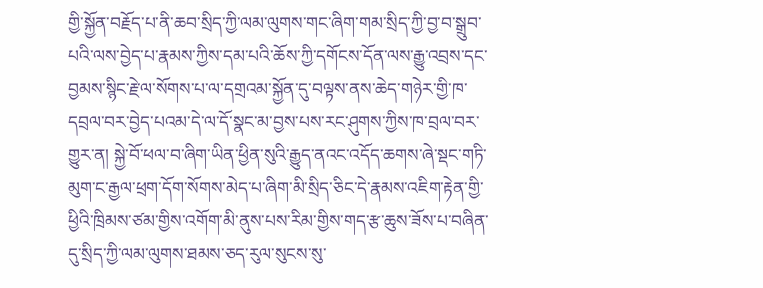གྱི་སྐྱོན་བརྗོད་པ་ནི་ཆབ་སྲིད་ཀྱི་ལམ་ལུགས་གང་ཞིག་གམ་སྲིད་ཀྱི་བྱ་བ་སྒྲུབ་པའི་ལས་བྱེད་པ་རྣམས་ཀྱིས་དམ་པའི་ཆོས་ཀྱི་དགོངས་དོན་ལས་རྒྱུ་འབྲས་དང་བྱམས་སྙིང་རྗེ་ལ་སོགས་པ་ལ་དགྲའམ་སྐྱོན་དུ་བལྟས་ནས་ཆེད་གཉེར་གྱི་ཁ་དབྲལ་བར་བྱེད་པའམ་དེ་ལ་དོ་སྣང་མ་བྱས་པས་རང་ཤུགས་ཀྱིས་ཁ་བྲལ་བར་གྱུར་ན། སྐྱེ་བོ་ཕལ་བ་ཞིག་ཡིན་ཕྱིན་སུའི་རྒྱུད་ནའང་འདོད་ཆགས་ཞེ་སྡང་གཏི་མུག་ང་རྒྱལ་ཕྲག་དོག་སོགས་མེད་པ་ཞིག་མི་སྲིད་ཅིང་དེ་རྣམས་འཇིག་རྟེན་གྱི་ཕྱིའི་ཁྲིམས་ཙམ་གྱིས་འགོག་མི་ནུས་པས་རིམ་གྱིས་གད་རྩ་ཆུས་ཟོས་པ་བཞིན་དུ་སྲིད་ཀྱི་ལམ་ལུགས་ཐམས་ཅད་རུལ་སུངས་སུ་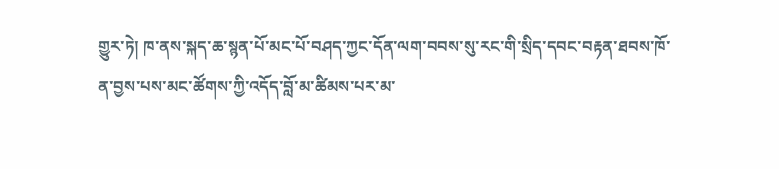གྱུར་ཏེ། ཁ་ནས་སྐད་ཆ་སྙན་པོ་མང་པོ་བཤད་ཀྱང་དོན་ལག་བབས་སུ་རང་གི་སྲིད་དབང་བརྟན་ཐབས་ཁོ་ན་བྱས་པས་མང་ཚོགས་ཀྱི་འདོད་བློ་མ་ཚིམས་པར་མ་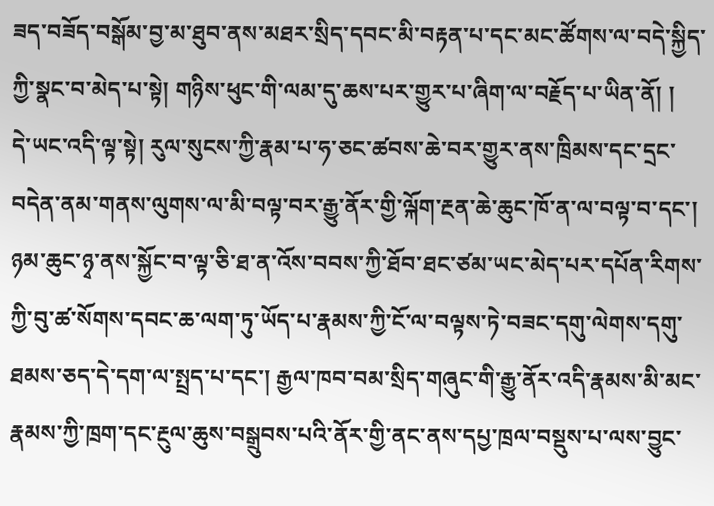ཟད་བཟོད་བསྒོམ་བྱ་མ་ཐུབ་ནས་མཐར་སྲིད་དབང་མི་བརྟན་པ་དང་མང་ཚོགས་ལ་བདེ་སྐྱིད་ཀྱི་སྣང་བ་མེད་པ་སྟེ། གཉིས་ཕུང་གི་ལམ་དུ་ཆས་པར་གྱུར་པ་ཞིག་ལ་བརྗོད་པ་ཡིན་ནོ། །
དེ་ཡང་འདི་ལྟ་སྟེ། རུལ་སུངས་ཀྱི་རྣམ་པ་ཧ་ཅང་ཚབས་ཆེ་བར་གྱུར་ནས་ཁྲིམས་དང་དྲང་བདེན་ནམ་གནས་ལུགས་ལ་མི་བལྟ་བར་རྒྱུ་ནོར་གྱི་ལྐོག་རྔན་ཆེ་ཆུང་ཁོ་ན་ལ་བལྟ་བ་དང་། ཉམ་ཆུང་ཉྭ་ནས་སྐྱོང་བ་ལྟ་ཅི་ཐ་ན་འོས་བབས་ཀྱི་ཐོབ་ཐང་ཙམ་ཡང་མེད་པར་དཔོན་རིགས་ཀྱི་བུ་ཚ་སོགས་དབང་ཆ་ལག་ཏུ་ཡོད་པ་རྣམས་ཀྱི་ངོ་ལ་བལྟས་ཏེ་བཟང་དགུ་ལེགས་དགུ་ཐམས་ཅད་དེ་དག་ལ་སྤྲད་པ་དང་། རྒྱལ་ཁབ་བམ་སྲིད་གཞུང་གི་རྒྱུ་ནོར་འདི་རྣམས་མི་མང་རྣམས་ཀྱི་ཁྲག་དང་རྔུལ་ཆུས་བསྒྲུབས་པའི་ནོར་གྱི་ནང་ནས་དཔྱ་ཁྲལ་བསྡུས་པ་ལས་བྱུང་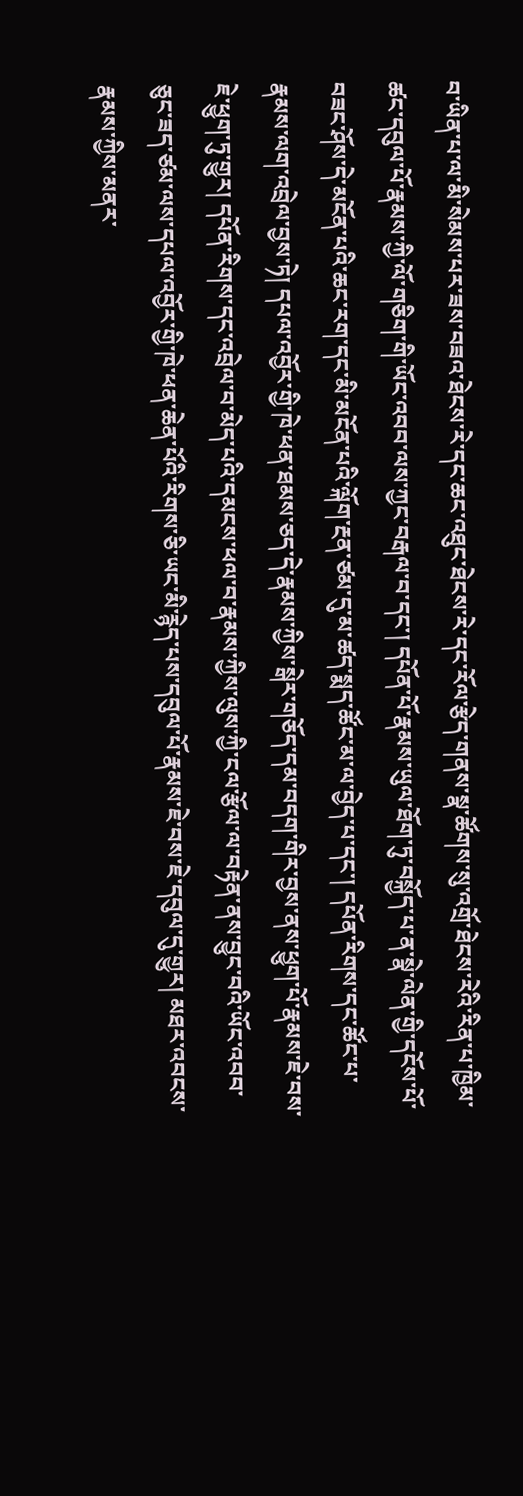བ་ཡིན་པ་ལ་མི་སེམས་པར་ཟས་བཟའ་ཐེངས་རེ་དང་ཆང་འཐུང་ཐེངས་རེ་དང་རོལ་རྩེད་གནས་སྣ་ཚོགས་སུ་འགྲོ་ཐེངས་རེའི་རིན་པ་ཁྱིམ་ཚང་དབུལ་པོ་རྣམས་ཀྱི་ལོ་གཅིག་གི་ཡོང་འབབ་ལས་ཀྱང་བརྒལ་བ་དང་། དཔོན་པོ་རྣམས་ཡུལ་ཐོག་ཏུ་བསྐྱོད་པ་ན་སྣེ་ལེན་གྱི་དངོས་པོ་བཟང་ཤོས་དེ་མངོན་པའི་ཆང་རག་དང་མི་མངོན་པའི་ལྐོག་རྔན་ཙམ་དུ་མ་ཚད་སྨད་ཚོང་མ་ལ་བྱེད་པ་དང་། དཔོན་རིགས་དང་ཚོང་པ་རྣམས་ལག་འབྲེལ་བྱས་ཏེ། དཔལ་འབྱོར་གྱི་ཁེ་ཕན་ཐམས་ཅད་དེ་རྣམས་ཀྱིས་སྒེར་གཅོད་དམ་བདག་གིར་བྱས་ནས་ཕྱུག་པོ་རྣམས་ཇེ་བས་ཇེ་ཕྱུག་ཏུ་གྱུར། དཔོན་རིགས་དང་འབྲེལ་བ་མེད་པའི་དམངས་ཕལ་བ་རྣམས་ཀྱིས་ལུས་ཀྱི་ངལ་རྩོལ་ལ་བརྟེན་ནས་བྱུང་བའི་ཡོང་འབབ་ཅུང་ཟད་ཙམ་ལས་དཔལ་འབྱོར་གྱི་ཁེ་ཕན་ཆེན་པོའི་རིགས་ཅི་ཡང་མི་རྙེད་པས་དབུལ་པོ་རྣམས་ཇེ་བས་ཇེ་དབུལ་དུ་གྱུར། མཐར་འབངས་རྣམས་ཀྱིས་མནར་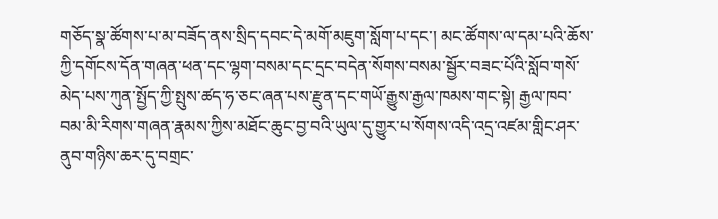གཅོད་སྣ་ཚོགས་པ་མ་བཟོད་ནས་སྲིད་དབང་དེ་མགོ་མཇུག་སློག་པ་དང་། མང་ཚོགས་ལ་དམ་པའི་ཆོས་ཀྱི་དགོངས་དོན་གཞན་ཕན་དང་ལྷག་བསམ་དང་དྲང་བདེན་སོགས་བསམ་སྦྱོར་བཟང་པོའི་སློབ་གསོ་མེད་པས་ཀུན་སྤྱོད་ཀྱི་སྤུས་ཚད་ཧ་ཅང་ཞན་པས་རྫུན་དང་གཡོ་རྒྱུས་རྒྱལ་ཁམས་གང་སྟེ། རྒྱལ་ཁབ་བམ་མི་རིགས་གཞན་རྣམས་ཀྱིས་མཐོང་ཆུང་བྱ་བའི་ཡུལ་དུ་གྱུར་པ་སོགས་འདི་འདྲ་འཛམ་གླིང་ཤར་ནུབ་གཉིས་ཆར་དུ་བགྲང་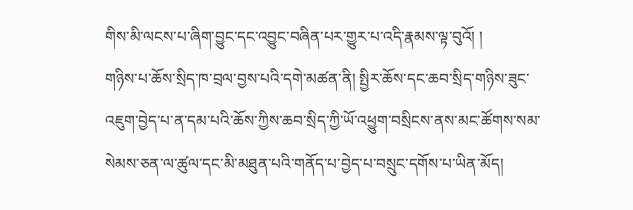གིས་མི་ལངས་པ་ཞིག་བྱུང་དང་འབྱུང་བཞིན་པར་གྱུར་པ་འདི་རྣམས་ལྟ་བུའོ། །
གཉིས་པ་ཆོས་སྲིད་ཁ་བྲལ་བྱས་པའི་དགེ་མཚན་ནི། སྤྱིར་ཆོས་དང་ཆབ་སྲིད་གཉིས་ཟུང་འཇུག་བྱེད་པ་ན་དམ་པའི་ཆོས་ཀྱིས་ཆབ་སྲིད་ཀྱི་ཡོ་འཕྱུག་བསྲིངས་ནས་མང་ཚོགས་སམ་སེམས་ཅན་ལ་ཚུལ་དང་མི་མཐུན་པའི་གནོད་པ་བྱེད་པ་བསྲུང་དགོས་པ་ཡིན་མོད།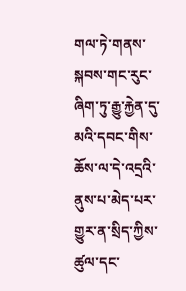གལ་ཏེ་གནས་སྐབས་གང་རུང་ཞིག་ཏུ་རྒྱུ་རྐྱེན་དུ་མའི་དབང་གིས་ཆོས་ལ་དེ་འདྲའི་ནུས་པ་མེད་པར་གྱུར་ན་སྲིད་ཀྱིས་ཚུལ་དང་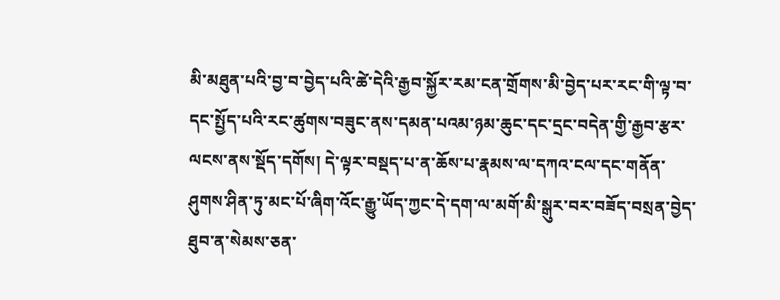མི་མཐུན་པའི་བྱ་བ་བྱེད་པའི་ཚེ་དེའི་རྒྱབ་སྐྱོར་རམ་ངན་གྲོགས་མི་བྱེད་པར་རང་གི་ལྟ་བ་དང་སྤྱོད་པའི་རང་ཚུགས་བཟུང་ནས་དམན་པའམ་ཉམ་ཆུང་དང་དྲང་བདེན་གྱི་རྒྱབ་རྩར་ལངས་ནས་སྡོད་དགོས། དེ་ལྟར་བསྡད་པ་ན་ཆོས་པ་རྣམས་ལ་དཀའ་ངལ་དང་གནོན་ཤུགས་ཤིན་ཏུ་མང་པོ་ཞིག་འོང་རྒྱུ་ཡོད་ཀྱང་དེ་དག་ལ་མགོ་མི་སྒུར་བར་བཟོད་བསྲན་བྱེད་ཐུབ་ན་སེམས་ཅན་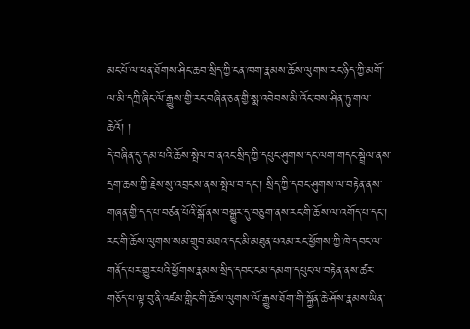མང་པོ་ལ་ཕན་ཐོགས་ཤིང་ཆབ་སྲིད་ཀྱི་ངན་ཁག་རྣམས་ཆོས་ལུགས་རང་ཉིད་ཀྱི་མགོ་ལ་མི་དཀྲི་ཞིང་ལོ་རྒྱུས་གྱི་རང་བཞིན་ཅན་གྱི་སྨ་འབེབས་མི་འོང་བས་ཤིན་ཏུ་གལ་ཆེའོ། །
དེ་བཞིན་དུ་དམ་པའི་ཆོས་སྤེལ་བ་ནའང་སྲིད་ཀྱི་དཔུང་ཤུགས་དང་ལག་གདང་སྦྲེལ་ནས་དྲག་ཆས་ཀྱི་རྗེས་སུ་འབྲངས་ནས་སྤེལ་བ་དང་། སྲིད་ཀྱི་དབང་ཤུགས་ལ་བརྟེན་ནས་གཞན་གྱི་དད་པ་བཙན་པོའི་སྒོ་ནས་བསྒྱུར་དུ་བཅུག་ནས་རང་གི་ཆོས་ལ་འགོད་པ་དང་། རང་གི་ཆོས་ལུགས་སམ་གྲུབ་མཐའ་དང་མི་མཐུན་པའམ་རང་ཕྱོགས་ཀྱི་ཁེ་དབང་ལ་གནོད་པར་གྱུར་པའི་ཕྱོགས་རྣམས་སྲིད་དབང་ངམ་དམག་དཔུང་ལ་བརྟེན་ནས་ཚར་གཅོད་པ་ལྟ་བུ་ནི་འཛམ་གླིང་གི་ཆོས་ལུགས་ལོ་རྒྱུས་ཐོག་གི་སྐྱོན་ཆེ་ཤོས་རྣམས་ཡིན་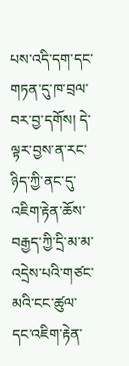པས་འདི་དག་དང་གཏན་དུ་ཁ་བྲལ་བར་བྱ་དགོས། དེ་ལྟར་བྱས་ན་རང་ཉིད་ཀྱི་ནང་དུ་འཇིག་རྟེན་ཆོས་བརྒྱད་ཀྱི་དྲི་མ་མ་འདྲེས་པའི་གཙང་མའི་ངང་ཚུལ་དང་འཇིག་རྟེན་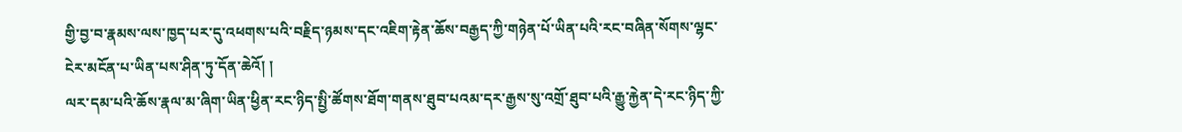གྱི་བྱ་བ་རྣམས་ལས་ཁྱད་པར་དུ་འཕགས་པའི་བརྗིད་ཉམས་དང་འཇིག་རྟེན་ཆོས་བརྒྱད་ཀྱི་གཉེན་པོ་ཡིན་པའི་རང་བཞིན་སོགས་ལྷང་ངེར་མངོན་པ་ཡིན་པས་ཤིན་ཏུ་དོན་ཆེའོ། །
ལར་དམ་པའི་ཆོས་རྣལ་མ་ཞིག་ཡིན་ཕྱིན་རང་ཉིད་སྤྱི་ཚོགས་ཐོག་གནས་ཐུབ་པའམ་དར་རྒྱས་སུ་འགྲོ་ཐུབ་པའི་རྒྱུ་རྐྱེན་དེ་རང་ཉིད་ཀྱི་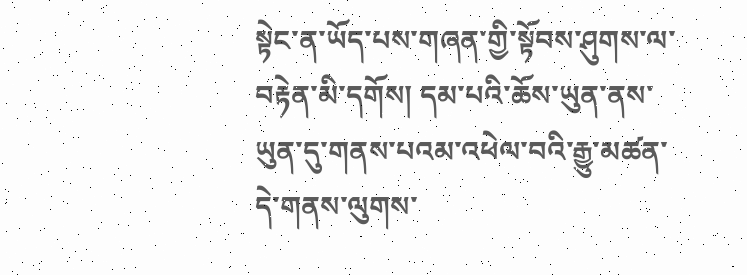སྟེང་ན་ཡོད་པས་གཞན་གྱི་སྟོབས་ཤུགས་ལ་བརྟེན་མི་དགོས། དམ་པའི་ཆོས་ཡུན་ནས་ཡུན་དུ་གནས་པའམ་འཕེལ་བའི་རྒྱུ་མཚན་དེ་གནས་ལུགས་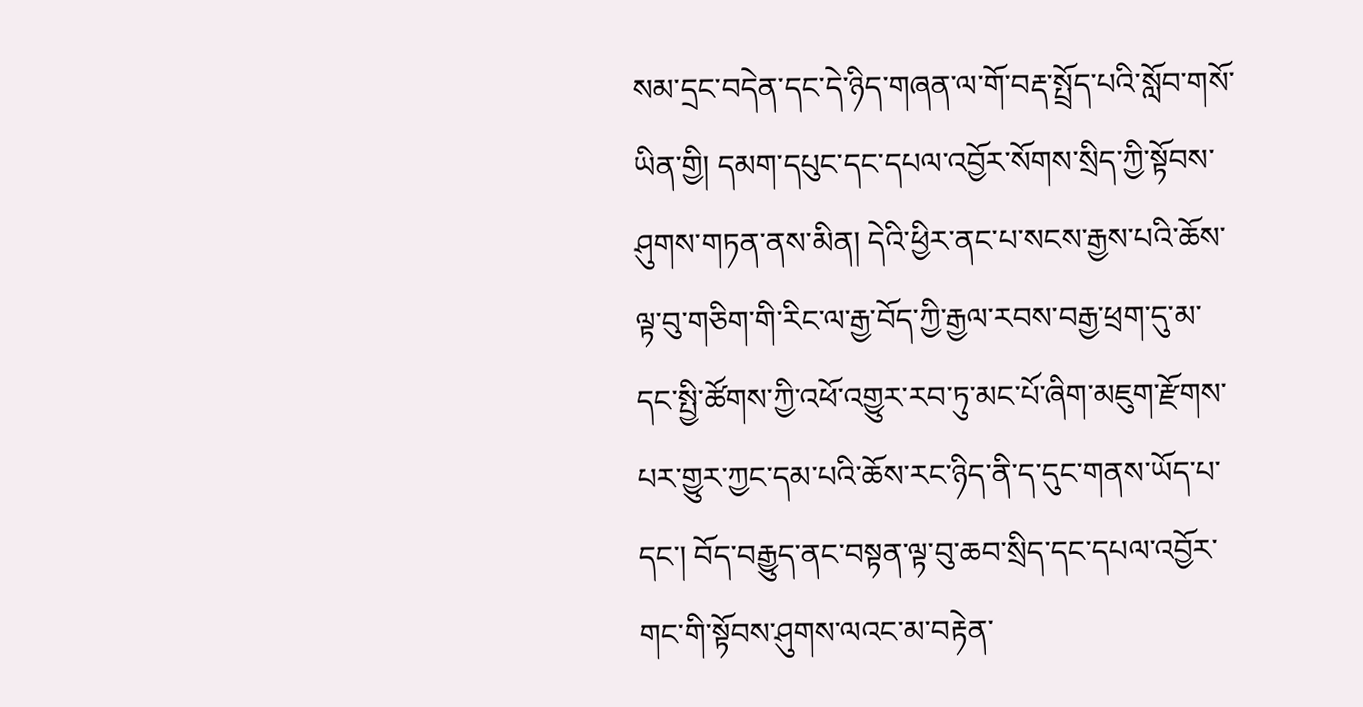སམ་དྲང་བདེན་དང་དེ་ཉིད་གཞན་ལ་གོ་བརྡ་སྤྲོད་པའི་སློབ་གསོ་ཡིན་གྱི། དམག་དཔུང་དང་དཔལ་འབྱོར་སོགས་སྲིད་ཀྱི་སྟོབས་ཤུགས་གཏན་ནས་མིན། དེའི་ཕྱིར་ནང་པ་སངས་རྒྱས་པའི་ཆོས་ལྟ་བུ་གཅིག་གི་རིང་ལ་རྒྱ་བོད་ཀྱི་རྒྱལ་རབས་བརྒྱ་ཕྲག་དུ་མ་དང་སྤྱི་ཚོགས་ཀྱི་འཕོ་འགྱུར་རབ་ཏུ་མང་པོ་ཞིག་མཇུག་རྫོགས་པར་གྱུར་ཀྱང་དམ་པའི་ཆོས་རང་ཉིད་ནི་ད་དུང་གནས་ཡོད་པ་དང་། བོད་བརྒྱུད་ནང་བསྟན་ལྟ་བུ་ཆབ་སྲིད་དང་དཔལ་འབྱོར་གང་གི་སྟོབས་ཤུགས་ལའང་མ་བརྟེན་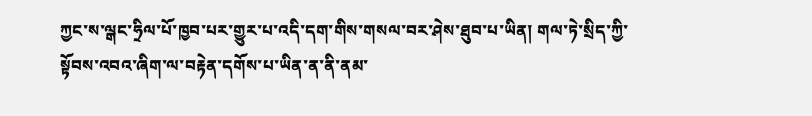ཀྱང་ས་ལྒང་ཧྲིལ་པོ་ཁྱབ་པར་གྱུར་པ་འདི་དག་གིས་གསལ་བར་ཤེས་ཐུབ་པ་ཡིན། གལ་ཏེ་སྲིད་ཀྱི་སྟོབས་འབའ་ཞིག་ལ་བརྟེན་དགོས་པ་ཡིན་ན་ནི་ནམ་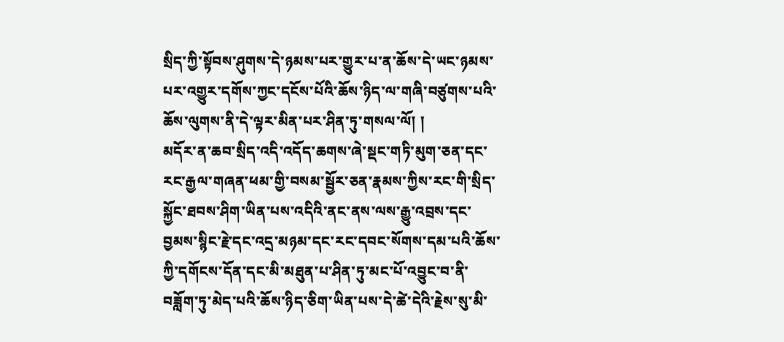སྲིད་ཀྱི་སྟོབས་ཤུགས་དེ་ཉམས་པར་གྱུར་པ་ན་ཆོས་དེ་ཡང་ཉམས་པར་འགྱུར་དགོས་ཀྱང་དངོས་པོའི་ཆོས་ཉིད་ལ་གཞི་བཙུགས་པའི་ཆོས་ལུགས་ནི་དེ་ལྟར་མིན་པར་ཤིན་ཏུ་གསལ་ལོ། །
མདོར་ན་ཆབ་སྲིད་འདི་འདོད་ཆགས་ཞེ་སྡང་གཏི་མུག་ཅན་དང་རང་རྒྱལ་གཞན་ཕམ་གྱི་བསམ་སྦྱོར་ཅན་རྣམས་ཀྱིས་རང་གི་སྲིད་སྐྱོང་ཐབས་ཤིག་ཡིན་པས་འདིའི་ནང་ནས་ལས་རྒྱུ་འབྲས་དང་བྱམས་སྙིང་རྗེ་དང་འདྲ་མཉམ་དང་རང་དབང་སོགས་དམ་པའི་ཆོས་ཀྱི་དགོངས་དོན་དང་མི་མཐུན་པ་ཤིན་ཏུ་མང་པོ་འབྱུང་བ་ནི་བཟློག་ཏུ་མེད་པའི་ཆོས་ཉིད་ཅིག་ཡིན་པས་དེ་ཚེ་དེའི་རྗེས་སུ་མི་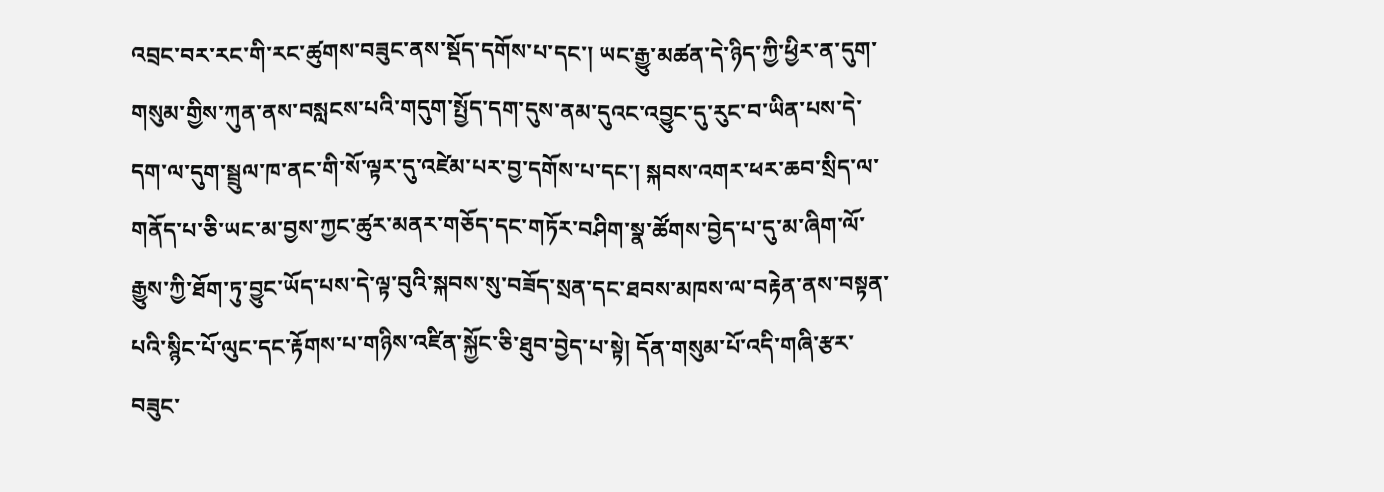འབྲང་བར་རང་གི་རང་ཚུགས་བཟུང་ནས་སྡོད་དགོས་པ་དང་། ཡང་རྒྱུ་མཚན་དེ་ཉིད་ཀྱི་ཕྱིར་ན་དུག་གསུམ་གྱིས་ཀུན་ནས་བསླངས་པའི་གདུག་སྤྱོད་དག་དུས་ནམ་དུའང་འབྱུང་དུ་རུང་བ་ཡིན་པས་དེ་དག་ལ་དུག་སྦྲུལ་ཁ་ནང་གི་སོ་ལྟར་དུ་འཛེམ་པར་བྱ་དགོས་པ་དང་། སྐབས་འགར་ཕར་ཆབ་སྲིད་ལ་གནོད་པ་ཅི་ཡང་མ་བྱས་ཀྱང་ཚུར་མནར་གཅོད་དང་གཏོར་བཤིག་སྣ་ཚོགས་བྱེད་པ་དུ་མ་ཞིག་ལོ་རྒྱུས་ཀྱི་ཐོག་ཏུ་བྱུང་ཡོད་པས་དེ་ལྟ་བུའི་སྐབས་སུ་བཟོད་སྲན་དང་ཐབས་མཁས་ལ་བརྟེན་ནས་བསྟན་པའི་སྙིང་པོ་ལུང་དང་རྟོགས་པ་གཉིས་འཛིན་སྐྱོང་ཅི་ཐུབ་བྱེད་པ་སྟེ། དོན་གསུམ་པོ་འདི་གཞི་རྩར་བཟུང་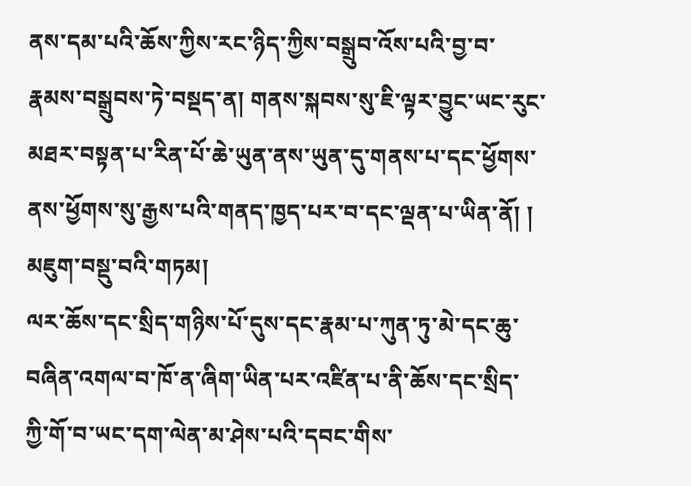ནས་དམ་པའི་ཆོས་ཀྱིས་རང་ཉིད་ཀྱིས་བསྒྲུབ་འོས་པའི་བྱ་བ་རྣམས་བསྒྲུབས་ཏེ་བསྡད་ན། གནས་སྐབས་སུ་ཇི་ལྟར་བྱུང་ཡང་རུང་མཐར་བསྟན་པ་རིན་པོ་ཆེ་ཡུན་ནས་ཡུན་དུ་གནས་པ་དང་ཕྱོགས་ནས་ཕྱོགས་སུ་རྒྱས་པའི་གནད་ཁྱད་པར་བ་དང་ལྡན་པ་ཡིན་ནོ། །
མཇུག་བསྡུ་བའི་གཏམ།
ལར་ཆོས་དང་སྲིད་གཉིས་པོ་དུས་དང་རྣམ་པ་ཀུན་ཏུ་མེ་དང་ཆུ་བཞིན་འགལ་བ་ཁོ་ན་ཞིག་ཡིན་པར་འཛིན་པ་ནི་ཆོས་དང་སྲིད་ཀྱི་གོ་བ་ཡང་དག་ལེན་མ་ཤེས་པའི་དབང་གིས་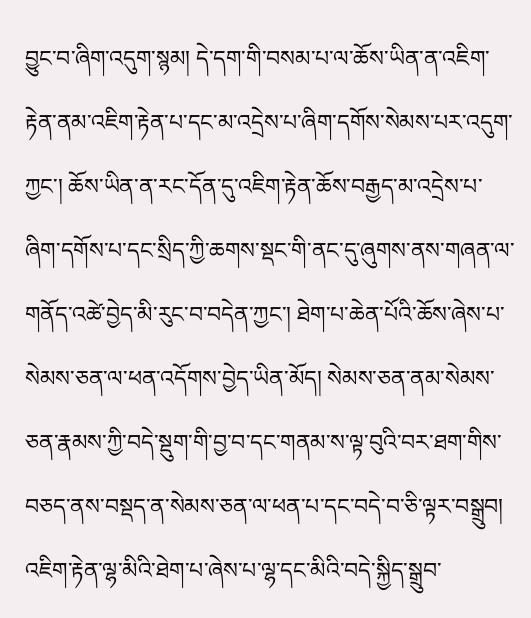བྱུང་བ་ཞིག་འདུག་སྙམ། དེ་དག་གི་བསམ་པ་ལ་ཆོས་ཡིན་ན་འཇིག་རྟེན་ནམ་འཇིག་རྟེན་པ་དང་མ་འདྲེས་པ་ཞིག་དགོས་སེམས་པར་འདུག་ཀྱང་། ཆོས་ཡིན་ན་རང་དོན་དུ་འཇིག་རྟེན་ཆོས་བརྒྱད་མ་འདྲེས་པ་ཞིག་དགོས་པ་དང་སྲིད་ཀྱི་ཆགས་སྡང་གི་ནང་དུ་ཞུགས་ནས་གཞན་ལ་གནོད་འཚེ་བྱེད་མི་རུང་བ་བདེན་ཀྱང་། ཐེག་པ་ཆེན་པོའི་ཆོས་ཞེས་པ་སེམས་ཅན་ལ་ཕན་འདོགས་བྱེད་ཡིན་མོད། སེམས་ཅན་ནམ་སེམས་ཅན་རྣམས་ཀྱི་བདེ་སྡུག་གི་བྱ་བ་དང་གནམ་ས་ལྟ་བུའི་བར་ཐག་གིས་བཅད་ནས་བསྡད་ན་སེམས་ཅན་ལ་ཕན་པ་དང་བདེ་བ་ཅི་ལྟར་བསྒྲུབ། འཇིག་རྟེན་ལྷ་མིའི་ཐེག་པ་ཞེས་པ་ལྷ་དང་མིའི་བདེ་སྐྱིད་སྒྲུབ་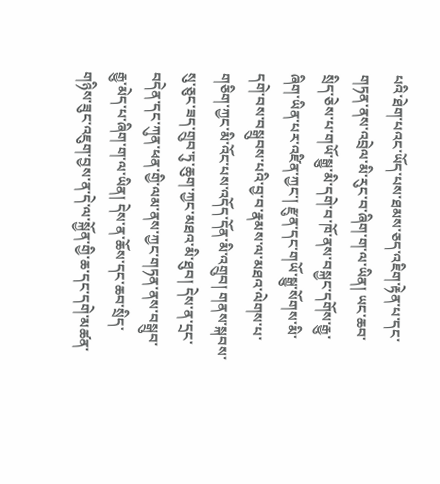པའི་ཐེག་པའང་ཡོད་པས་ཐམས་ཅད་འཇིག་རྟེན་པ་དང་གཏན་ནས་འབྲེལ་མི་རུང་བ་ཞིག་ག་ལ་ཡིན། ཡང་ཆབ་སྲིད་ཅེས་པ་གཡོ་སྒྱུ་མི་དགེ་བ་ཁོ་ནས་བསྐྱང་དགོས་རྒྱུ་ཞིག་ཡིན་པར་འཛིན་ཀྱང་། རྫུན་དང་གཡོ་སྒྱུ་སོགས་མི་དགེ་བས་བསྒྲུབས་པའི་བྱ་བ་རྣམས་ལ་མཐའ་ལེགས་པ་གཅིག་ཀྱང་མི་འོང་པས་འདོད་དོན་མི་འགྲུབ། གནས་སྐབས་སུ་ཅུང་ཟད་གྲུབ་ཏུ་ཆུག་ཀྱང་མཐའ་མི་ཐུབ། དེས་ན་དྲང་བདེན་དང་ཀུན་ཕན་གྱི་ལམ་ནས་ཀྱང་གཏན་ནས་བསྒྲུབ་རྒྱུ་མེད་པ་ཞིག་ག་ལ་ཡིན། དེས་ན་ཆོས་དང་ཆབ་སྲིད་གཉིས་ཟུང་འཇུག་བྱས་ན་དེ་ལ་སྐྱོན་གྱི་ཆ་དང་དགེ་མཚན་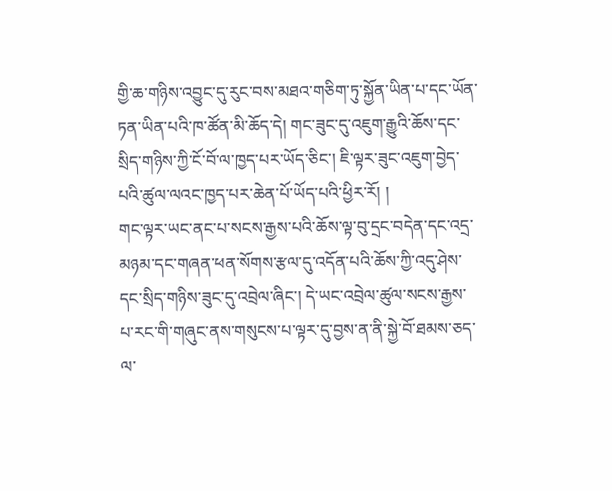གྱི་ཆ་གཉིས་འབྱུང་དུ་རུང་བས་མཐའ་གཅིག་ཏུ་སྐྱོན་ཡིན་པ་དང་ཡོན་ཏན་ཡིན་པའི་ཁ་ཚོན་མི་ཆོད་དེ། གང་ཟུང་དུ་འཇུག་རྒྱུའི་ཆོས་དང་སྲིད་གཉིས་ཀྱི་ངོ་བོ་ལ་ཁྱད་པར་ཡོད་ཅིང་། ཇི་ལྟར་ཟུང་འཇུག་བྱེད་པའི་ཚུལ་ལའང་ཁྱད་པར་ཆེན་པོ་ཡོད་པའི་ཕྱིར་རོ། །
གང་ལྟར་ཡང་ནང་པ་སངས་རྒྱས་པའི་ཆོས་ལྟ་བུ་དྲང་བདེན་དང་འདྲ་མཉམ་དང་གཞན་ཕན་སོགས་རྩལ་དུ་འདོན་པའི་ཆོས་ཀྱི་འདུ་ཤེས་དང་སྲིད་གཉིས་ཟུང་དུ་འབྲེལ་ཞིང་། དེ་ཡང་འབྲེལ་ཚུལ་སངས་རྒྱས་པ་རང་གི་གཞུང་ནས་གསུངས་པ་ལྟར་དུ་བྱས་ན་ནི་སྐྱེ་བོ་ཐམས་ཅད་ལ་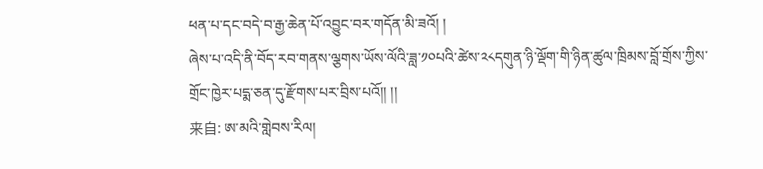ཕན་པ་དང་བདེ་བ་རྒྱ་ཆེན་པོ་འབྱུང་བར་གདོན་མི་ཟའོ། །
ཞེས་པ་འདི་ནི་བོད་རབ་གནས་ལྕགས་ཡོས་ལོའི་ཟླ་༡༠པའི་ཚེས་༢༨དགུན་ཉི་ལྡོག་གི་ཉིན་ཚུལ་ཁྲིམས་བློ་གྲོས་ཀྱིས་གྲོང་ཁྱེར་པདྨ་ཅན་དུ་རྫོགས་པར་བྲིས་པའོ།། །།
来自: ཨ་མའི་གླེབས་རིལ།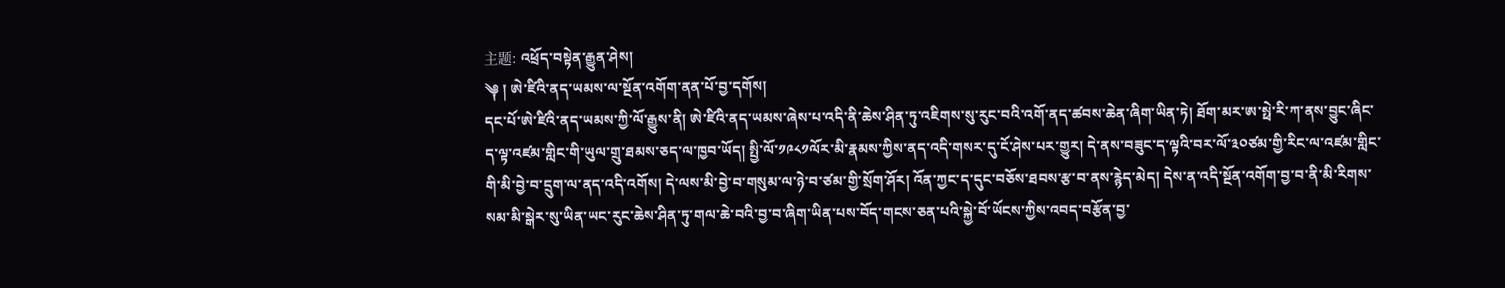主题: འཕྲོད་བསྟེན་རྒྱུན་ཤེས།
༆ ། ཨེ་ཛིའི་ནད་ཡམས་ལ་སྔོན་འགོག་ནན་པོ་བྱ་དགོས།
དང་པོ་ཨེ་ཛིའི་ནད་ཡམས་ཀྱི་ལོ་རྒྱུས་ནི། ཨེ་ཛིའི་ནད་ཡམས་ཞེས་པ་འདི་ནི་ཆེས་ཤིན་ཏུ་འཇིགས་སུ་རུང་བའི་འགོ་ནད་ཚབས་ཆེན་ཞིག་ཡིན་ཏེ། ཐོག་མར་ཨ་སྥེ་རི་ཀ་ནས་བྱུང་ཞིང་ད་ལྟ་འཛམ་གླིང་གི་ཡུལ་གྲུ་ཐམས་ཅད་ལ་ཁྱབ་ཡོད། སྤྱི་ལོ་༡༩༨༡ལོར་མི་རྣམས་ཀྱིས་ནད་འདི་གསར་དུ་ངོ་ཤེས་པར་གྱུར། དེ་ནས་བཟུང་ད་ལྟའི་བར་ལོ་༣༠ཙམ་གྱི་རིང་ལ་འཛམ་གླིང་གི་མི་བྱེ་བ་དྲུག་ལ་ནད་འདི་འགོས། དེ་ལས་མི་བྱེ་བ་གསུམ་ལ་ཉེ་བ་ཙམ་གྱི་སྲོག་ཤོར། འོན་ཀྱང་ད་དུང་བཅོས་ཐབས་རྩ་བ་ནས་རྙེད་མེད། དེས་ན་འདི་སྔོན་འགོག་བྱ་བ་ནི་མི་རིགས་སམ་མི་སྒེར་སུ་ཡིན་ཡང་རུང་ཆེས་ཤིན་ཏུ་གལ་ཆེ་བའི་བྱ་བ་ཞིག་ཡིན་པས་བོད་གངས་ཅན་པའི་སྐྱེ་བོ་ཡོངས་ཀྱིས་འབད་བརྩོན་བྱ་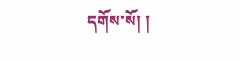དགོས་སོ། །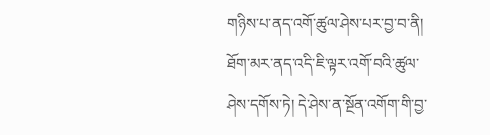གཉིས་པ་ནད་འགོ་ཚུལ་ཤེས་པར་བྱ་བ་ནི། ཐོག་མར་ནད་འདི་ཇི་ལྟར་འགོ་བའི་ཚུལ་ཤེས་དགོས་ཏེ། དེ་ཤེས་ན་སྔོན་འགོག་གི་བྱ་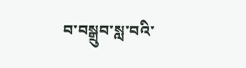བ་བསྒྲུབ་སླ་བའི་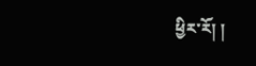ཕྱིར་རོ། །